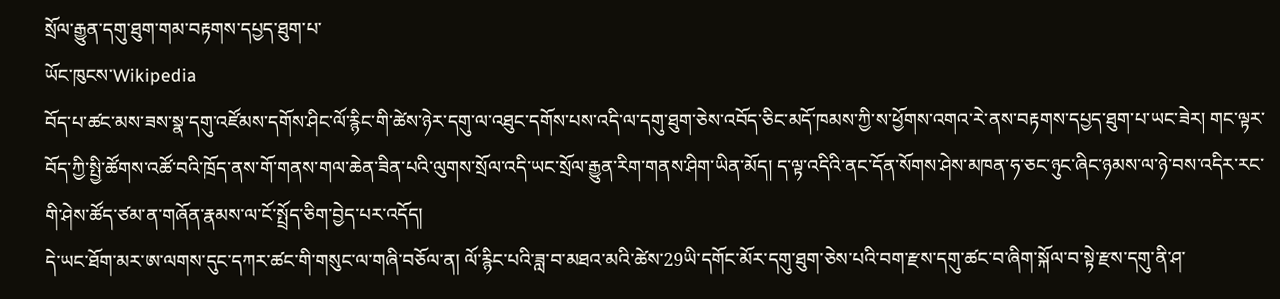སྲོལ་རྒྱུན་དགུ་ཐུག་གམ་བརྟགས་དཔྱད་ཐུག་པ་
ཡོང་ཁུངས་Wikipedia
བོད་པ་ཚང་མས་ཟས་སྣ་དགུ་འཛོམས་དགོས་ཤིང་ལོ་རྙིང་གི་ཚེས་ཉེར་དགུ་ལ་འཐུང་དགོས་པས་འདི་ལ་དགུ་ཐུག་ཅེས་འབོད་ཅིང་མདོ་ཁམས་ཀྱི་ས་ཕྱོགས་འགའ་རེ་ནས་བརྟགས་དཔྱད་ཐུག་པ་ཡང་ཟེར། གང་ལྟར་བོད་ཀྱི་སྤྱི་ཚོགས་འཚོ་བའི་ཁྲོད་ནས་གོ་གནས་གལ་ཆེན་ཟིན་པའི་ལུགས་སྲོལ་འདི་ཡང་སྲོལ་རྒྱུན་རིག་གནས་ཤིག་ཡིན་མོད། ད་ལྟ་འདིའི་ནང་དོན་སོགས་ཤེས་མཁན་ཧ་ཅང་ཉུང་ཞིང་ཉམས་ལ་ཉེ་བས་འདིར་རང་གི་ཤེས་ཚོད་ཙམ་ན་གཞོན་རྣམས་ལ་ངོ་སྤྲོད་ཅིག་བྱེད་པར་འདོད།
དེ་ཡང་ཐོག་མར་ཨ་ལགས་དུང་དཀར་ཚང་གི་གསུང་ལ་གཞི་བཅོལ་ན། ལོ་རྙིང་པའི་ཟླ་བ་མཐའ་མའི་ཚེས་29ཡི་དགོང་མོར་དགུ་ཐུག་ཅེས་པའི་བག་རྫས་དགུ་ཚང་བ་ཞིག་སྐོལ་བ་སྟེ་རྫས་དགུ་ནི་ཤ་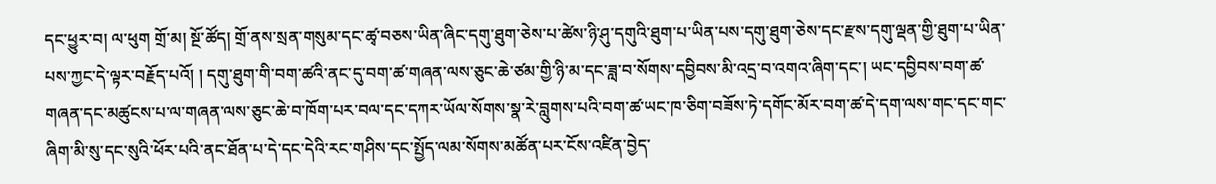དང་ཕྱུར་བ། ལ་ཕུག གྲོ་མ། སྔོ་ཚོད། གྲོ་ནས་སྲན་གསུམ་དང་ཚྭ་བཅས་ཡིན་ཞིང་དགུ་ཐུག་ཅེས་པ་ཚེས་ཉི་ཤུ་དགུའི་ཐུག་པ་ཡིན་པས་དགུ་ཐུག་ཅེས་དང་རྫས་དགུ་ལྡན་གྱི་ཐུག་པ་ཡིན་པས་ཀྱང་དེ་ལྟར་བརྗོད་པའོ། ། དགུ་ཐུག་གི་བག་ཚའི་ནང་དུ་བག་ཚ་གཞན་ལས་ཅུང་ཆེ་ཙམ་གྱི་ཉི་མ་དང་ཟླ་བ་སོགས་དབྱིབས་མི་འདྲ་བ་འགའ་ཞིག་དང་། ཡང་དབྱིབས་བག་ཚ་གཞན་དང་མཚུངས་པ་ལ་གཞན་ལས་ཅུང་ཆེ་བ་ཁོག་པར་བལ་དང་དཀར་ཡོལ་སོགས་སྣ་རེ་བླུགས་པའི་བག་ཚ་ཡང་ཁ་ཅིག་བཟོས་ཏེ་དགོང་མོར་བག་ཚ་དེ་དག་ལས་གང་དང་གང་ཞིག་མི་སུ་དང་སུའི་ཕོར་པའི་ནང་ཐོན་པ་དེ་དང་དེའི་རང་གཤིས་དང་སྤྱོད་ལམ་སོགས་མཚོན་པར་ངོས་འཛིན་བྱེད་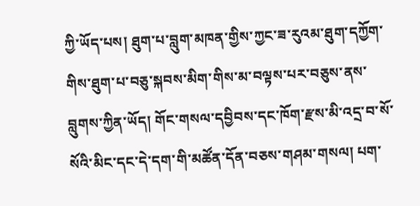ཀྱི་ཡོད་པས། ཐུག་པ་བླུག་མཁན་གྱིས་ཀྱང་ཟ་རུའམ་ཐུག་དཀྱོག་གིས་ཐུག་པ་བཅུ་སྐབས་མིག་གིས་མ་བལྟས་པར་བཅུས་ནས་བླུགས་ཀྱིན་ཡོད། གོང་གསལ་དབྱིབས་དང་ཁོག་རྫས་མི་འདྲ་བ་སོ་སོའི་མིང་དང་དེ་དག་གི་མཚོན་དོན་བཅས་གཤམ་གསལ། པག་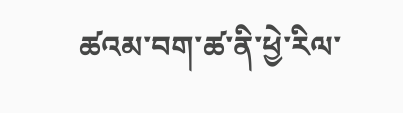ཚའམ་བག་ཚ་ནི་ཕྱེ་རིལ་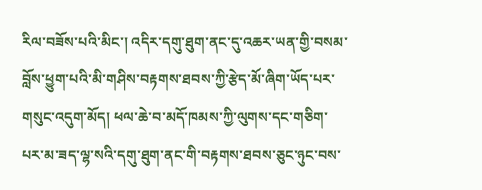རིལ་བཟོས་པའི་མིང་། འདིར་དགུ་ཐུག་ནང་དུ་འཆར་ཡན་གྱི་བསམ་བློས་ཕྱུག་པའི་མི་གཤིས་བརྟགས་ཐབས་ཀྱི་རྩེད་མོ་ཞིག་ཡོད་པར་གསུང་འདུག་མོད། ཕལ་ཆེ་བ་མདོ་ཁམས་ཀྱི་ལུགས་དང་གཅིག་པར་མ་ཟད་ལྷ་སའི་དགུ་ཐུག་ནང་གི་བརྟགས་ཐབས་ཅུང་ཉུང་བས་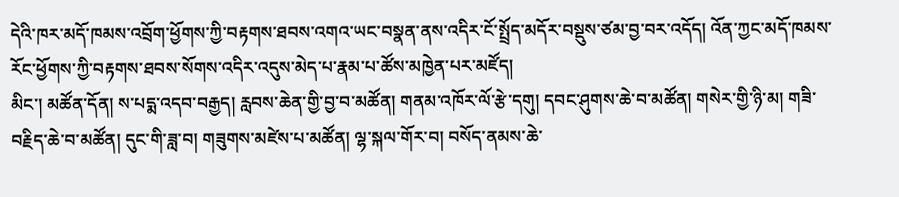དེའི་ཁར་མདོ་ཁམས་འབྲོག་ཕྱོགས་ཀྱི་བརྟགས་ཐབས་འགའ་ཡང་བསྣན་ནས་འདིར་ངོ་སྤྲོད་མདོར་བསྡུས་ཙམ་བྱ་བར་འདོད། འོན་ཀྱང་མདོ་ཁམས་རོང་ཕྱོགས་ཀྱི་བརྟགས་ཐབས་སོགས་འདིར་འདུས་མེད་པ་རྣམ་པ་ཚོས་མཁྱེན་པར་མཛོད།
མིང་། མཚོན་དོན། ས་པདྨ་འདབ་བརྒྱད། རླབས་ཆེན་གྱི་བྱ་བ་མཚོན། གནམ་འཁོར་ལོ་རྩེ་དགུ། དབང་ཤུགས་ཆེ་བ་མཚོན། གསེར་གྱི་ཉི་མ། གཟི་བརྗིད་ཆེ་བ་མཚོན། དུང་གི་ཟླ་བ། གཟུགས་མཛེས་པ་མཚོན། ལྷ་སྐལ་གོར་བ། བསོད་ནམས་ཆེ་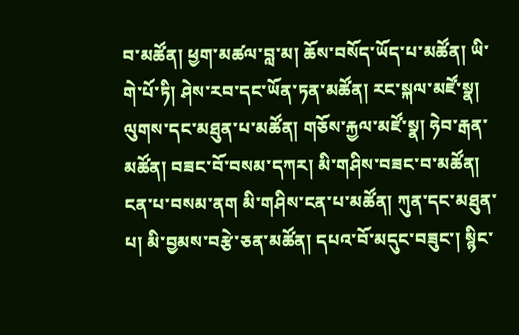བ་མཚོན། ཕྱག་མཚལ་བླ་མ། ཆོས་བསོད་ཡོད་པ་མཚོན། ཡི་གེ་པོ་ཏི། ཤེས་རབ་དང་ཡོན་ཏན་མཚོན། རང་སྐལ་མཛོ་སྣ། ལུགས་དང་མཐུན་པ་མཚོན། གཅོས་རྐྱལ་མཛོ་སྣ། ཧེབ་རྒན་མཚོན། བཟང་བོ་བསམ་དཀར། མི་གཤིས་བཟང་བ་མཚོན། ངན་པ་བསམ་ནག མི་གཤིས་ངན་པ་མཚོན། ཀུན་དང་མཐུན་པ། མི་བྱམས་བརྩེ་ཅན་མཚོན། དཔའ་བོ་མདུང་བཟུང་། སྙིང་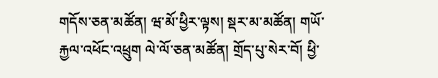གདོས་ཅན་མཚོན། ཝ་མོ་ཕྱིར་ལྟས། སྡར་མ་མཚོན། གཡོ་རྐྱལ་འཕོང་འཕྲུག ལེ་ལོ་ཅན་མཚོན། གྲོད་པུ་སེར་བོ། ཕྱི་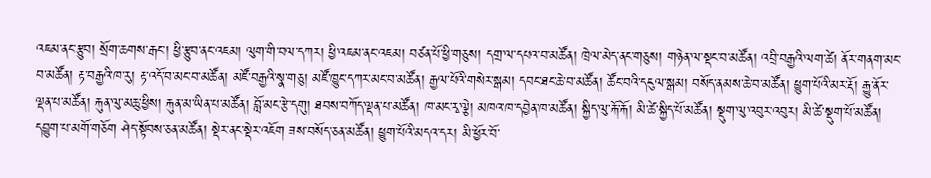འཇམ་ནང་རྩུབ། སྲོག་ཆགས་རྒང་། ཕྱི་རྩུབ་ནང་འཇམ། ལུག་གི་བལ་དཀར། ཕྱི་འཇམ་ནང་འཇམ། བཙན་པོ་ཕྱི་གཅུས། དགྲ་ལ་དཔའ་བ་མཚོན། ཁྲེལ་མེད་ནང་གཅུས། གཉེན་ལ་སྡང་བ་མཚོན། འབྲི་བརྒྱའི་ལག་ཚེ། ནོར་གནག་མང་བ་མཚོན། རྟ་བརྒྱའི་ཁ་རུ། རྟ་འདོ་བ་མང་བ་མཚོན། མཛོ་བརྒྱའི་སྣ་གཅུ། མཛོ་ཁྱུང་དཀར་མང་བ་མཚོན། རྒྱལ་པོའི་གསེར་སྒམ། དབང་ཐང་ཆེ་བ་མཚོན། ཚོང་བའི་དངུལ་སྒམ། བསོད་ནམས་ཆེ་བ་མཚོན། ཕྱུག་པོའི་མར་རྡོ། རྒྱུ་ནོར་ལྡན་པ་མཚོན། རྐུན་ལུ་མཆུ་ཕྱིས། རྐུན་མ་ཡིན་པ་མཚོན། བློ་མང་རྩེ་དགུ། ཐབས་བཀོད་ལྡན་པ་མཚོན། ཁ་མང་རྭ་ལྕེ། མཁའ་ཁ་དབྱེན་ཁ་མཚོན། སྐྱིད་ལུ་རྐོ་རྐོ། མི་ཚེ་སྐྱིད་པོ་མཚོན། སྡུག་ལུ་འབུར་འབུར། མི་ཚེ་སྡུག་པོ་མཚོན། དབྱུག་པ་མགོ་གཅོག ཤེད་སྟོབས་ཅན་མཚོན། སྡེར་ནང་སྡེར་འཇོག ཟས་བསོད་ཅན་མཚོན། ཕྱུག་པོའི་མདའ་དར། མི་ཕྱོར་བོ་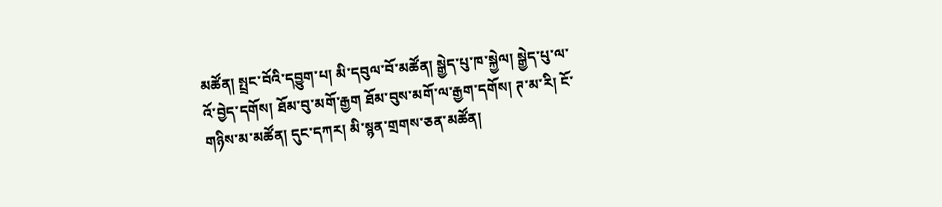མཚོན། སྤྲང་བོའི་དབྱུག་པ། མི་དབུལ་བོ་མཚོན། སྒྱེད་པུ་ཁ་སྐྱེལ། སྒྱེད་པུ་ལ་འོ་བྱེད་དགོས། ཐོམ་བུ་མགོ་རྒྱག ཐོམ་བུས་མགོ་ལ་རྒྱག་དགོས། ཊ་མ་རི། ངོ་གཉིས་མ་མཚོན། དུང་དཀར། མི་སྙན་གྲགས་ཅན་མཚོན།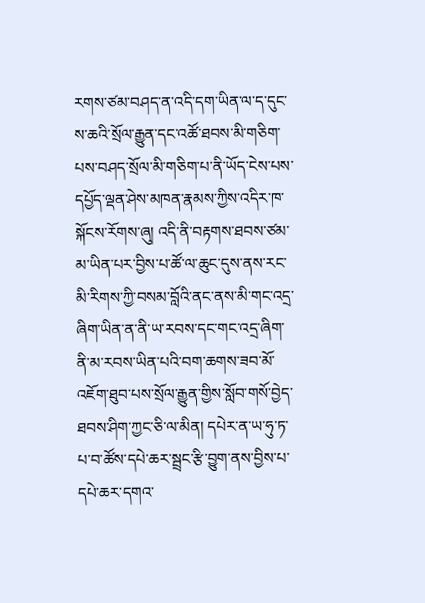རགས་ཙམ་བཤད་ན་འདི་དག་ཡིན་ལ་ད་དུང་ས་ཆའི་སྲོལ་རྒྱུན་དང་འཚོ་ཐབས་མི་གཅིག་པས་བཤད་སྲོལ་མི་གཅིག་པ་ནི་ཡོད་ངེས་པས་དཔྱོད་ལྡན་ཤེས་མཁན་རྣམས་ཀྱིས་འདིར་ཁ་སྐོངས་རོགས་ཞུ། འདི་ནི་བརྟགས་ཐབས་ཙམ་མ་ཡིན་པར་བྱིས་པ་ཚོ་ལ་ཆུང་དུས་ནས་རང་མི་རིགས་ཀྱི་བསམ་བློའི་ནང་ནས་མི་གང་འདྲ་ཞིག་ཡིན་ན་ནི་ཡ་རབས་དང་གང་འདྲ་ཞིག་ནི་མ་རབས་ཡིན་པའི་བག་ཆགས་ཟབ་མོ་འཇོག་ཐུབ་པས་སྲོལ་རྒྱུན་གྱིས་སློབ་གསོ་བྱེད་ཐབས་ཤིག་ཀྱང་ཅི་ལ་མིན། དཔེར་ན་ཡ་ཧུ་ཏ་པ་བ་ཚོས་དཔེ་ཆར་སྦྲང་རྩི་བྱུག་ནས་བྱིས་པ་དཔེ་ཆར་དགའ་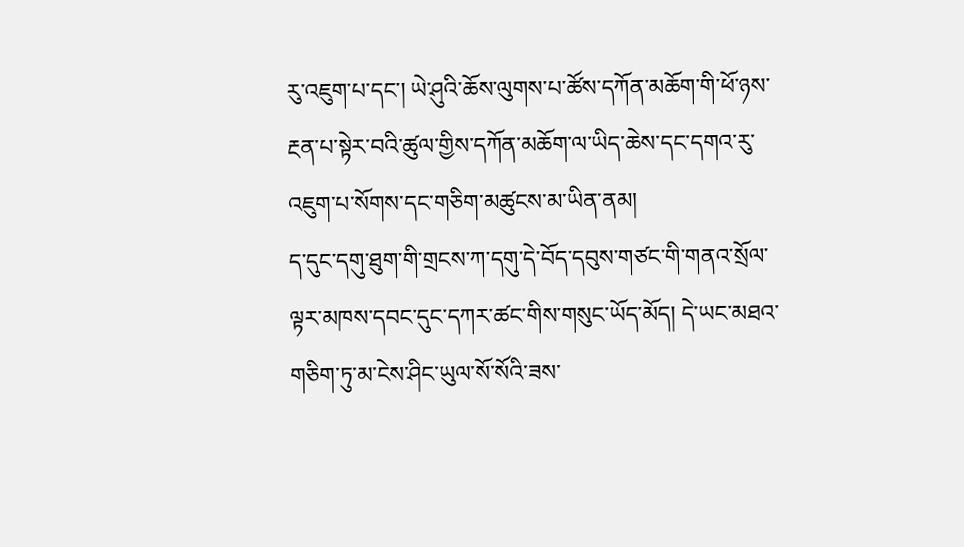རུ་འཇུག་པ་དང་། ཡེ་ཤུའི་ཆོས་ལུགས་པ་ཚོས་དཀོན་མཆོག་གི་ཕོ་ཉས་རྔན་པ་སྟེར་བའི་ཚུལ་གྱིས་དཀོན་མཆོག་ལ་ཡིད་ཆེས་དང་དགའ་རུ་འཇུག་པ་སོགས་དང་གཅིག་མཚུངས་མ་ཡིན་ནམ།
ད་དུང་དགུ་ཐུག་གི་གྲངས་ཀ་དགུ་དེ་བོད་དབུས་གཙང་གི་གནའ་སྲོལ་ལྟར་མཁས་དབང་དུང་དཀར་ཚང་གིས་གསུང་ཡོད་མོད། དེ་ཡང་མཐའ་གཅིག་ཏུ་མ་ངེས་ཤིང་ཡུལ་སོ་སོའི་ཟས་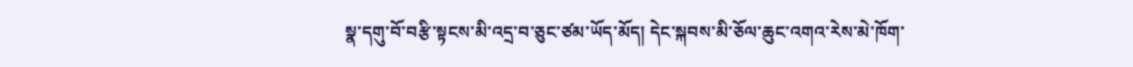སྣ་དགུ་བོ་བརྩི་སྟངས་མི་འདྲ་བ་ཅུང་ཙམ་ཡོད་མོད། དེང་སྐབས་མི་ཅོལ་ཆུང་འགའ་རེས་མེ་ཁོག་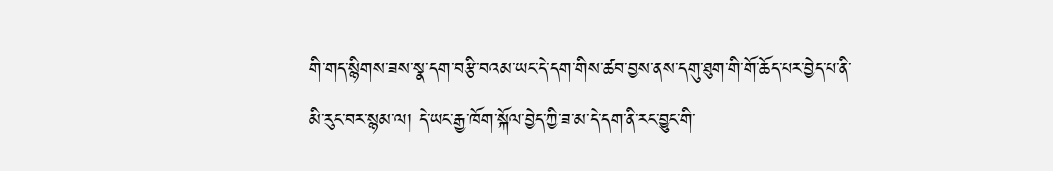གི་གད་སྙིགས་ཟས་སྣ་དག་བརྩི་བའམ་ཡང་དེ་དག་གིས་ཚབ་བྱས་ནས་དགུ་ཐུག་གི་གོ་ཆོད་པར་བྱེད་པ་ནི་མི་རུང་བར་སྙམ་ལ། དེ་ཡང་རྒྱ་ཁོག་སྐོལ་བྱེད་ཀྱི་ཟ་མ་དེ་དག་ནི་རང་བྱུང་གི་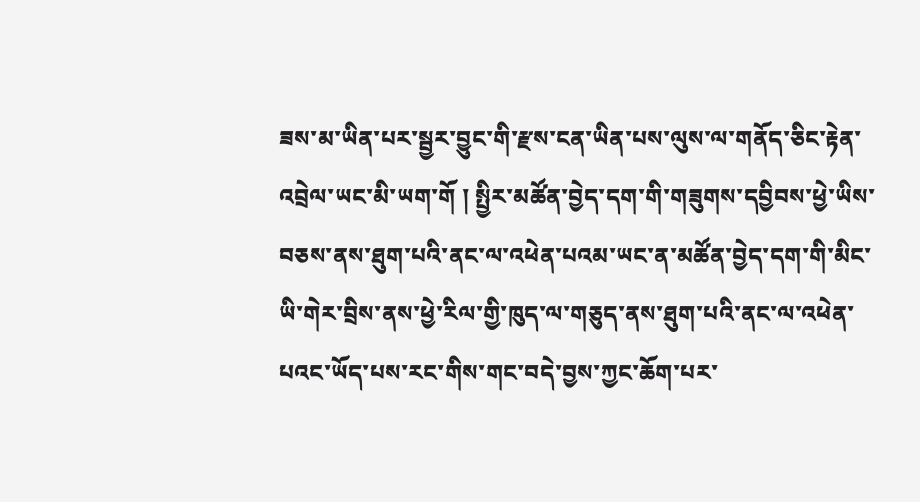ཟས་མ་ཡིན་པར་སྦྱར་བྱུང་གི་རྫས་ངན་ཡིན་པས་ལུས་ལ་གནོད་ཅིང་རྟེན་འབྲེལ་ཡང་མི་ཡག་གོ ། སྤྱིར་མཚོན་བྱེད་དག་གི་གཟུགས་དབྱིབས་ཕྱེ་ཡིས་བཅས་ནས་ཐུག་པའི་ནང་ལ་འཕེན་པའམ་ཡང་ན་མཚོན་བྱེད་དག་གི་མིང་ཡི་གེར་བྲིས་ནས་ཕྱེ་རིལ་གྱི་ཁུད་ལ་གཅུད་ནས་ཐུག་པའི་ནང་ལ་འཕེན་པའང་ཡོད་པས་རང་གིས་གང་བདེ་བྱས་ཀྱང་ཆོག་པར་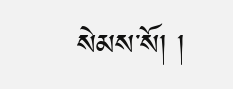སེམས་སོ། །